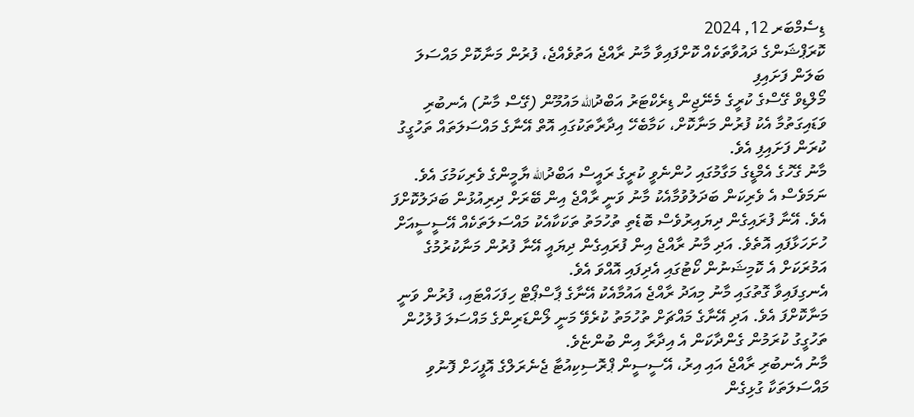ޑިސެމްބަރ 12, 2024
ކޮރަޕްޝަންގެ ދައުވާތަކެއް ކޮށްފައިވާ މާނު ރާއްޖެ އަތުވެއްޖެ، ފުރުން މަނާކޮށް މައްސަލަ ބަލަން ފަށައިފި
މޯލްޑިވް ގޭސްގެ ކުރީގެ މެނޭޖިން ޑިރެކްޓަރު އަބްދުالله މައުމޫން (ގޭސް މާނު) އެނބުރި ވަޑައިގަތުމާ އެކު ފުރުން މަނާކޮށް، ކަމާބެހޭ އިދާރާތަކުގައި އޮތް އޭނާގެ މައްސަލަތައް ތަހުގީގު ކުރަން ފަށައިފި އެވެ.
މާނު ގޭހުގެ އެމްޑީގެ މަގާމުގައި ހުންނެވީ ކުރީގެ ރައީސް އަބްދުالله ޔާމީންގެ ވެރިކަމުގަ އެވެ. ނަމަވެސް އެ ވެރިކަން ބަދަލުވުމާއެކު މާނު ވަނީ ރާއްޖެ އިން ބޭރަށް ދިރިއުޅުން ބަދަލުކޮށްފަ އެވެ. އޭނާ ފުރައިގެން ދިޔައިރުވެސް ބޮޑެތި ތުހުމަތު ތަކަކާއެކު މައްސަލަތަކެއް އޭސީސީއަށް ހުށަހަޅާފައި އޮތެވެ. އަދި މާނު ރާއްޖެ އިން ފުރައިގެން ދިޔައީ އޭނާ ފުރުން މަނާކުރުމުގެ އަމުރަކަށް އެ ކޮމިޝަނުން ކޯޓުގައި އެދިފައި އޮއްވަ އެވެ.
އެނގިފައިވާ ގޮތުގައި މާނު މިއަދު ރާއްޖެ އައުމާއެކު އޭނާގެ ޕާސްޕޯޓް ހިފަހައްޓައި، ފުރުން ވަނީ މަނާކޮށްފަ އެވެ. އަދި އޭނާގެ މައްޗަށް ތުހުމަތު ކުރެވޭ މަނީ ލޯންޑަރިންގެ މައްސަލަ ފުލުހުން ތަހުގީގު ކުރަމުން ގެންދާކަން އެ އިދާރާ އިން ބުންޏެވެ.
މާނު އެނބުރި ރާއްޖެ އައި އިރު، އޭސީސީން ޕްރޮސިކިއުޓާ ޖެނެރަލްގެ އޮފީހަށް ފޮނުވި މައްސަލަތަކާ ގުޅިގެން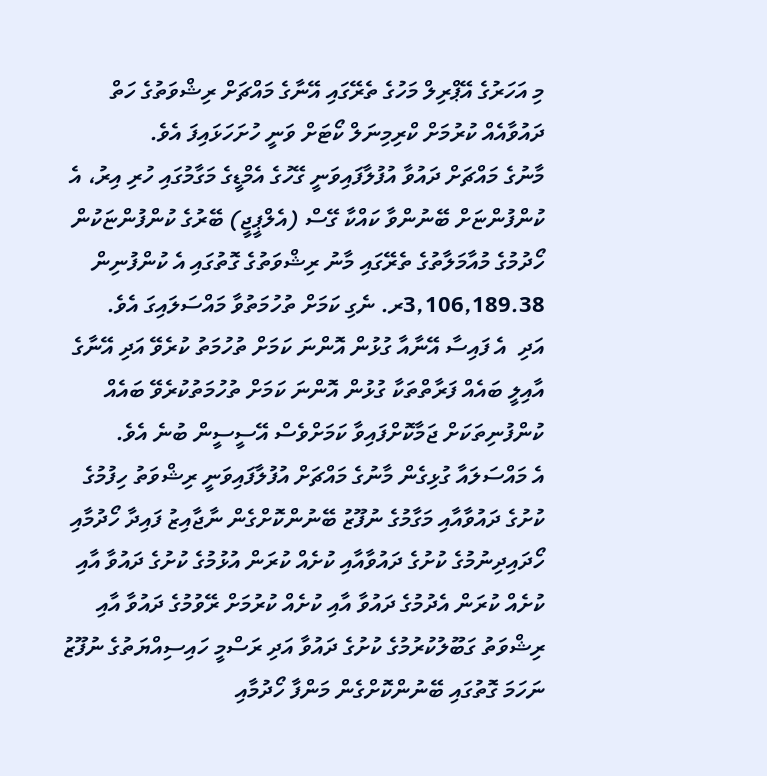މި އަހަރުގެ އޭޕްރިލް މަހުގެ ތެރޭގައި އޭނާގެ މައްޗަށް ރިޝްވަތުގެ ހަތް ދައުވާއެއް ކުރުމަށް ކްރިމިނަލް ކޯޓަށް ވަނީ ހުށަހަޅައިފަ އެވެ.
މާނުގެ މައްޗަށް ދައުވާ އުފުލާފައިވަނީ ގޭހުގެ އެމްޑީގެ މަގާމުގައި ހުރި އިރު، އެ ކުންފުންޏަށް ބޭނުންވާ ކައްކާ ގޭސް (އެލްޕީޖީ) ބޭރުގެ ކުންފުންޏަކުން ހޯދުމުގެ މުއާމަލާތުގެ ތެރޭގައި މާނު ރިޝްވަތުގެ ގޮތުގައި އެ ކުންފުނިން 3,106,189.38ރ. ނެގި ކަމަށް ތުހުމަތުވާ މައްސަލައިގަ އެވެ.
އަދި  އެ ފައިސާ އޭނާއާ ގުޅުން އޮންނަ ކަމަށް ތުހުމަތު ކުރެވޭ އަދި އޭނާގެ އާއިލީ ބައެއް ފަރާތްތަކާ ގުޅުން އޮންނަ ކަމަށް ތުހުމަތުކުރެވޭ ބައެއް ކުންފުނިތަކަށް ޖަމާކޮށްފައިވާ ކަމަށްވެސް އޭސީސީން ބުނެ އެވެ.
އެ މައްސަލައާ ގުޅިގެން މާނުގެ މައްޗަށް އުފުލާފައިވަނީ ރިޝްވަތު ހިފުމުގެ ކުށުގެ ދައުވާއާއި މަގާމުގެ ނުފޫޒު ބޭނުންކޮށްގެން ނާޖާއިޒު ފައިދާ ހޯދުމާއި ހޯދައިދިނުމުގެ ކުށުގެ ދައުވާއާއި ކުށެއް ކުރަން އުޅުމުގެ ކުށުގެ ދައުވާ އާއި ކުށެއް ކުރަން އެދުމުގެ ދައުވާ އާއި ކުށެއް ކުރުމަށް ރޭވުމުގެ ދައުވާ އާއި ރިޝްވަތު ގަބޫލުކުރުމުގެ ކުށުގެ ދައުވާ އަދި ރަސްމީ ހައިސިއްޔަތުގެ ނުފޫޒު ނަހަމަ ގޮތުގައި ބޭނުންކޮށްގެން މަންފާ ހޯދުމާއި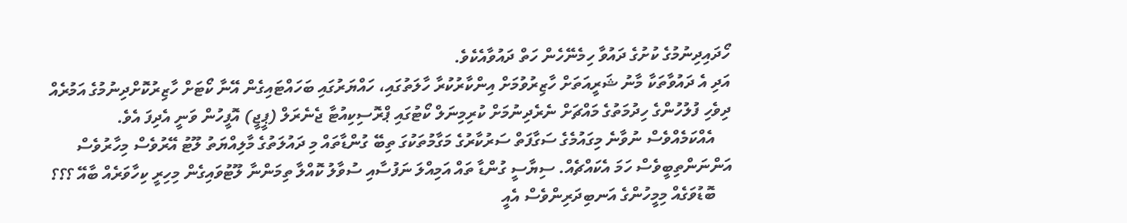ހޯދައިދިނުމުގެ ކުށުގެ ދައުވާ ހިމެނޭހެން ހަތް ދައުވާއެކެވެ.
އަދި އެ ދައުވާތަކާ މާނު ޝަރީއަތަށް ހާޒިރުވުމަށް އިންކާރުކުރާ ހާލަތުގައި، ހައްޔަރުގައި ބަހައްޓައިގެން އޭނާ ކޯޓަށް ހާޒިރުކޮށްދިނުމުގެ އަމުރެއް ދިވެހި ފުލުހުންގެ ހިދުމަތުގެ މައްޗަށް ނެރެދިނުމަށް ކުރިމިނަލް ކޯޓުގައި ޕްރޮސިކިއުޓާ ޖެނެރަލް (ޕީޖީ) އޮފީހުން ވަނީ އެދިފަ އެވެ.
    އެއްކަމެއްވެސް ނުވާނެ މިގައުމެގެ ސަގާފަތް ސަރުކާރުގެ މަގާމުތަކުގަ ތިބޭ ގުންޑާތައް މި ދައުލަތުގެ މާލިއްޔަތު ލޫޓު އޭރުވެސް މިހާރުވެސް އަންނަންތިބީވެސް ހަމަ އެކައްޗެއް. ސިޔާސީ ގުންޑާ ތައް އަމިއްލަ ނަފުސާއި ސުވާލު ކޮއްލާ ތިމަންނާ ލޫޓުވައިގެން މިހިރީ ކިހާވަރެއް ބާއޭ ؟؟؟
    ބޮޑުވަގެއް މިމީހުންގެ އަނބިދަރިންވެސް އެއީ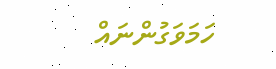ހަމަވަގުންނައް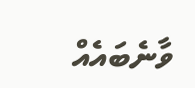ވާނެބައެއް